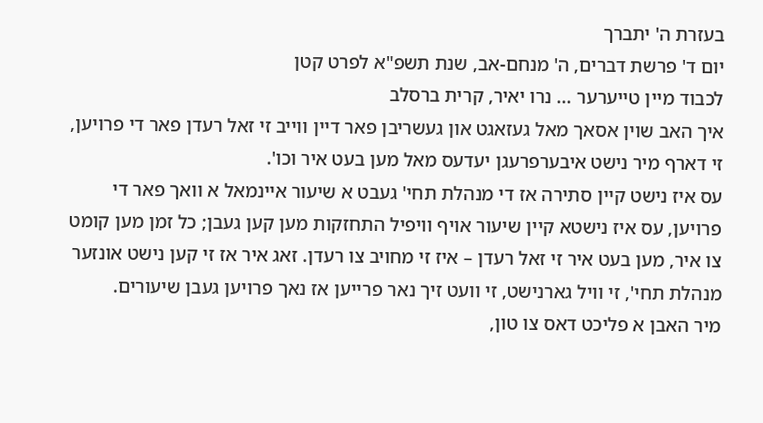בעזרת ה' יתברך
יום ד' פרשת דברים, ה' מנחם-אב, שנת תשפ"א לפרט קטן
לכבוד מיין טייערער ... נרו יאיר, קרית ברסלב
איך האב שוין אסאך מאל געזאגט און געשריבן פאר דיין ווייב זי זאל רעדן פאר די פרויען, זי דארף מיר נישט איבערפרעגן יעדעס מאל מען בעט איר וכו'.
עס איז נישט קיין סתירה אז די מנהלת תחי' געבט א שיעור איינמאל א וואך פאר די פרויען, עס איז נישטא קיין שיעור אויף וויפיל התחזקות מען קען געבן; כל זמן מען קומט צו איר, מען בעט איר זי זאל רעדן – איז זי מחויב צו רעדן. זאג איר אז זי קען נישט אונזער מנהלת תחי', זי וויל גארנישט, זי וועט זיך נאר פרייען אז נאך פרויען געבן שיעורים.
מיר האבן א פליכט דאס צו טון,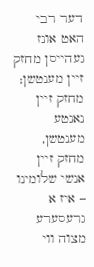דער רבי האט אונז געהייסן מחזק זיין מענטשן; מחזק זיין נאנטע מענטשן, מחזק זיין אנשי שלומינו – איז א גרעסערע מצוה ווי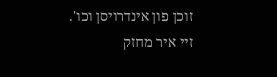זוכן פון אינדרויסן וכו'.
זיי איר מחזק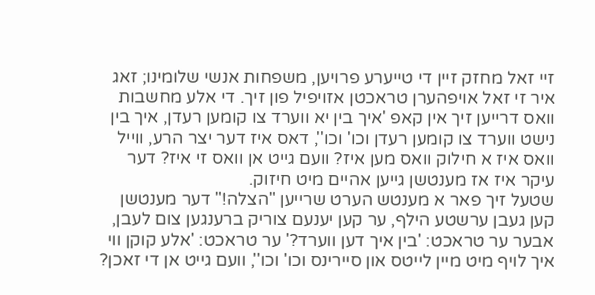זיי זאל מחזק זיין די טייערע פרויען, משפחות אנשי שלומינו; זאג איר זי זאל אויפהערן טראכטן אזויפיל פון זיך. די אלע מחשבות וואס דרייען זיך אין קאפ 'איך בין יא ווערד צו קומען רעדן, איך בין נישט ווערד צו קומען רעדן וכו' וכו'', דאס איז דער יצר הרע, ווייל וואס איז א חילוק וואס מען איז? וועם גייט אן וואס זי איז? דער עיקר איז אז מענטשן גייען אהיים מיט חיזוק.
שטעל זיך פאר א מענטש הערט שרייען "הצלה!" דער מענטשן קען געבן ערשטע הילף, ער קען יענעם צוריק ברענגען צום לעבן, אבער ער טראכט: 'בין איך דען ווערד?' ער טראכט: 'אלע קוקן ווי איך לויף מיט מיין לייטס און סיירינס וכו' וכו'', וועם גייט אן די זאכן?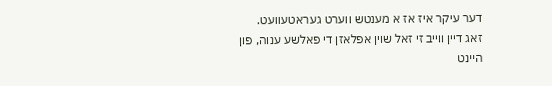דער עיקר איז אז א מענטש ווערט געראטעוועט.
זאג דיין ווייב זי זאל שוין אפלאזן די פאלשע ענוה, פון היינט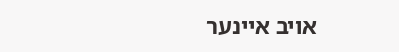אויב איינער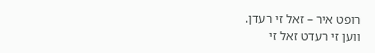רופט איר – זאל זי רעדן.
ווען זי רעדט זאל זי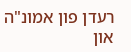רעדן פון אמונ"ה און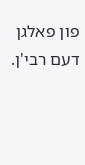פון פאלגן דעם רבי'ן.